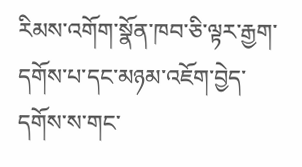རིམས་འགོག་སྣོན་ཁབ་ཅི་ལྟར་རྒྱག་དགོས་པ་དང་མཉམ་འཇོག་བྱེད་དགོས་ས་གང་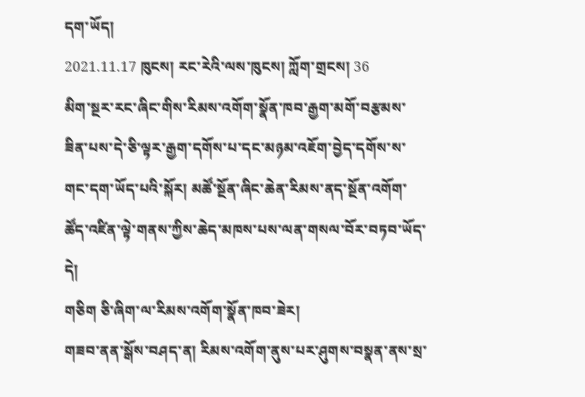དག་ཡོད།
2021.11.17 ཁུངས། རང་རེའི་ལས་ཁུངས། ཀློག་གྲངས། 36
མིག་སྔར་རང་ཞིང་གིས་རིམས་འགོག་སྣོན་ཁབ་རྒྱག་མགོ་བརྩམས་ཟིན་པས་དེ་ཅི་ལྟར་རྒྱག་དགོས་པ་དང་མཉམ་འཇོག་བྱེད་དགོས་ས་གང་དག་ཡོད་པའི་སྐོར། མཚོ་སྔོན་ཞིང་ཆེན་རིམས་ནད་སྔོན་འགོག་ཚོད་འཛིན་ལྟེ་གནས་ཀྱིས་ཆེད་མཁས་པས་ལན་གསལ་བོར་བཏབ་ཡོད་དེ།
གཅིག ཅི་ཞིག་ལ་རིམས་འགོག་སྣོན་ཁབ་ཟེར།
གཟབ་ནན་སྒོས་བཤད་ན། རིམས་འགོག་ནུས་པར་ཤུགས་བསྣན་ནས་སྲ་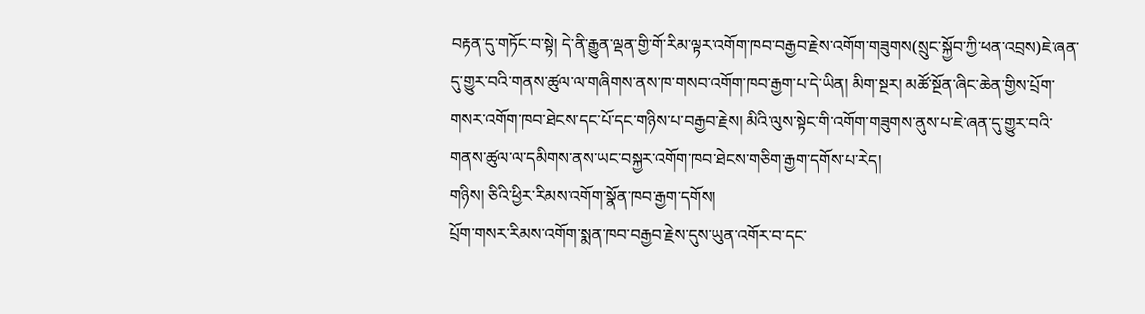བརྟན་དུ་གཏོང་བ་སྟེ། དེ་ནི་རྒྱུན་ལྡན་གྱི་གོ་རིམ་ལྟར་འགོག་ཁབ་བརྒྱབ་རྗེས་འགོག་གཟུགས(སྲུང་སྐྱོབ་ཀྱི་ཕན་འབྲས)ཇེ་ཞན་དུ་གྱུར་བའི་གནས་ཚུལ་ལ་གཞིགས་ནས་ཁ་གསབ་འགོག་ཁབ་རྒྱག་པ་དེ་ཡིན། མིག་སྔར། མཚོ་སྔོན་ཞིང་ཆེན་གྱིས་པྲོག་གསར་འགོག་ཁབ་ཐེངས་དང་པོ་དང་གཉིས་པ་བརྒྱབ་རྗེས། མིའི་ལུས་སྟེང་གི་འགོག་གཟུགས་ནུས་པ་ཇེ་ཞན་དུ་གྱུར་བའི་གནས་ཚུལ་ལ་དམིགས་ནས་ཡང་བསྐྱར་འགོག་ཁབ་ཐེངས་གཅིག་རྒྱག་དགོས་པ་རེད།
གཉིས། ཅིའི་ཕྱིར་རིམས་འགོག་སྣོན་ཁབ་རྒྱག་དགོས།
པྲོག་གསར་རིམས་འགོག་སྨན་ཁབ་བརྒྱབ་རྗེས་དུས་ཡུན་འགོར་བ་དང་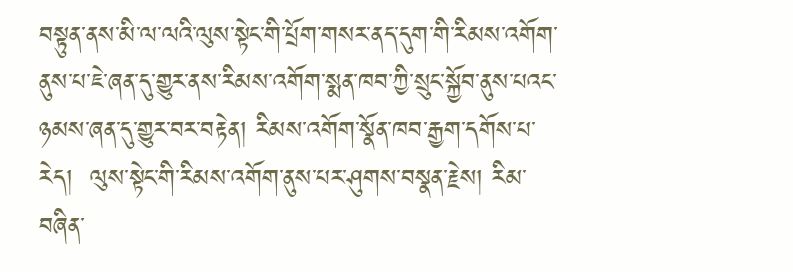བསྟུན་ནས་མི་ལ་ལའི་ལུས་སྟེང་གི་པྲོག་གསར་ནད་དུག་གི་རིམས་འགོག་ནུས་པ་ཇེ་ཞན་དུ་གྱུར་ནས་རིམས་འགོག་སྨན་ཁབ་ཀྱི་སྲུང་སྐྱོབ་ནུས་པའང་ཉམས་ཞན་དུ་གྱུར་བར་བརྟེན། རིམས་འགོག་སྣོན་ཁབ་རྒྱག་དགོས་པ་རེད།  ལུས་སྟེང་གི་རིམས་འགོག་ནུས་པར་ཤུགས་བསྣན་རྗེས། རིམ་བཞིན་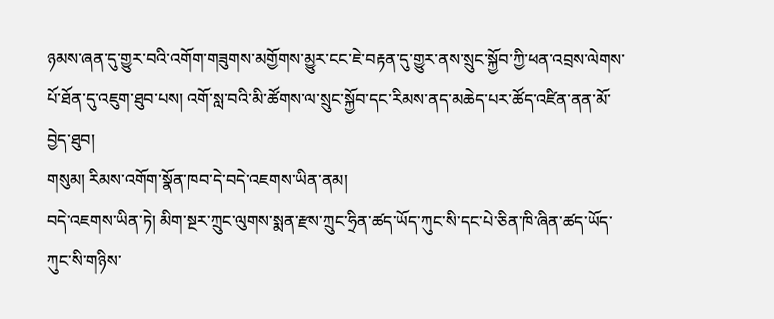ཉམས་ཞན་དུ་གྱུར་བའི་འགོག་གཟུགས་མགྱོགས་མྱུར་ངང་ཇེ་བརྟན་དུ་གྱུར་ནས་སྲུང་སྐྱོབ་ཀྱི་ཕན་འབྲས་ལེགས་པོ་ཐོན་དུ་འཇུག་ཐུབ་པས། འགོ་སླ་བའི་མི་ཚོགས་ལ་སྲུང་སྐྱོབ་དང་རིམས་ནད་མཆེད་པར་ཚོད་འཛིན་ནན་མོ་བྱེད་ཐུབ།
གསུམ། རིམས་འགོག་སྣོན་ཁབ་དེ་བདེ་འཇགས་ཡིན་ནམ།
བདེ་འཇགས་ཡིན་ཏེ། མིག་སྔར་ཀྲུང་ལུགས་སྨན་རྫས་ཀྲུང་ཧྲིན་ཚད་ཡོད་ཀུང་སི་དང་པེ་ཅིན་ཁི་ཞིན་ཚད་ཡོད་ཀུང་སི་གཉིས་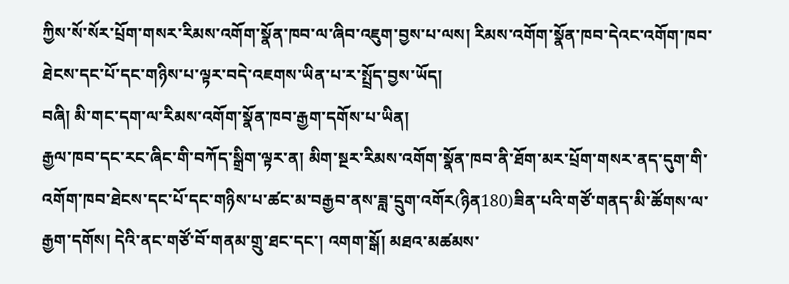ཀྱིས་སོ་སོར་པྲོག་གསར་རིམས་འགོག་སྣོན་ཁབ་ལ་ཞིབ་འཇུག་བྱས་པ་ལས། རིམས་འགོག་སྣོན་ཁབ་དེའང་འགོག་ཁབ་ཐེངས་དང་པོ་དང་གཉིས་པ་ལྟར་བདེ་འཇགས་ཡིན་པ་ར་སྤྲོད་བྱས་ཡོད།
བཞི། མི་གང་དག་ལ་རིམས་འགོག་སྣོན་ཁབ་རྒྱག་དགོས་པ་ཡིན།
རྒྱལ་ཁབ་དང་རང་ཞིང་གི་བཀོད་སྒྲིག་ལྟར་ན། མིག་སྔར་རིམས་འགོག་སྣོན་ཁབ་ནི་ཐོག་མར་པྲོག་གསར་ནད་དུག་གི་འགོག་ཁབ་ཐེངས་དང་པོ་དང་གཉིས་པ་ཚང་མ་བརྒྱབ་ནས་ཟླ་དྲུག་འགོར(ཉིན180)ཟིན་པའི་གཙོ་གནད་མི་ཚོགས་ལ་རྒྱག་དགོས། དེའི་ནང་གཙོ་བོ་གནམ་གྲུ་ཐང་དང་། འགག་སྒོ། མཐའ་མཚམས་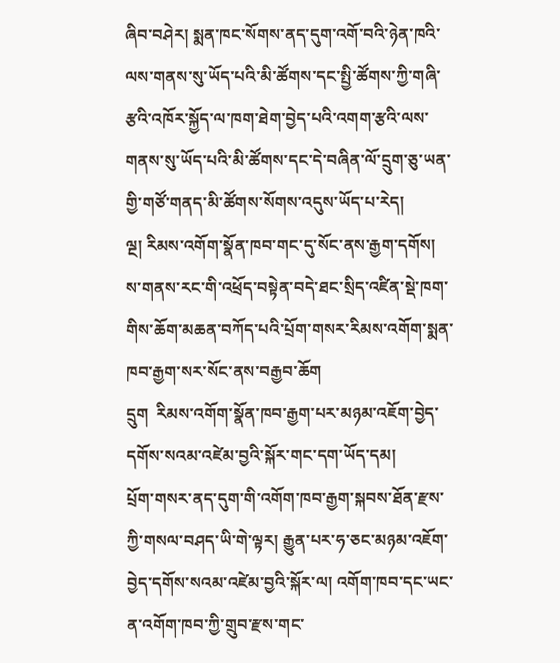ཞིབ་བཤེར། སྨན་ཁང་སོགས་ནད་དུག་འགོ་བའི་ཉེན་ཁའི་ལས་གནས་སུ་ཡོད་པའི་མི་ཚོགས་དང་སྤྱི་ཚོགས་ཀྱི་གཞི་རྩའི་འཁོར་སྐྱོད་ལ་ཁག་ཐེག་བྱེད་པའི་འགག་རྩའི་ལས་གནས་སུ་ཡོད་པའི་མི་ཚོགས་དང་དེ་བཞིན་ལོ་དྲུག་ཅུ་ཡན་གྱི་གཙོ་གནད་མི་ཚོགས་སོགས་འདུས་ཡོད་པ་རེད།
ལྔ། རིམས་འགོག་སྣོན་ཁབ་གང་དུ་སོང་ནས་རྒྱག་དགོས།
ས་གནས་རང་གི་འཕྲོད་བསྟེན་བདེ་ཐང་སྲིད་འཛིན་སྡེ་ཁག་གིས་ཆོག་མཆན་བཀོད་པའི་པྲོག་གསར་རིམས་འགོག་སྨན་ཁབ་རྒྱག་སར་སོང་ནས་བརྒྱབ་ཆོག
དྲུག  རིམས་འགོག་སྣོན་ཁབ་རྒྱག་པར་མཉམ་འཇོག་བྱེད་དགོས་སའམ་འཛེམ་བྱའི་སྐོར་གང་དག་ཡོད་དམ།
པྲོག་གསར་ནད་དུག་གི་འགོག་ཁབ་རྒྱག་སྐབས་ཐོན་རྫས་ཀྱི་གསལ་བཤད་ཡི་གེ་ལྟར། རྒྱུན་པར་ཧ་ཅང་མཉམ་འཇོག་བྱེད་དགོས་སའམ་འཛེམ་བྱའི་སྐོར་ལ། འགོག་ཁབ་དང་ཡང་ན་འགོག་ཁབ་ཀྱི་གྲུབ་རྫས་གང་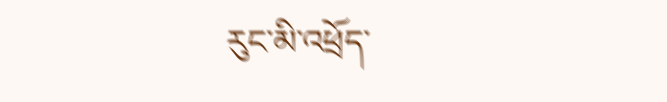རུང་མི་འཕྲོད་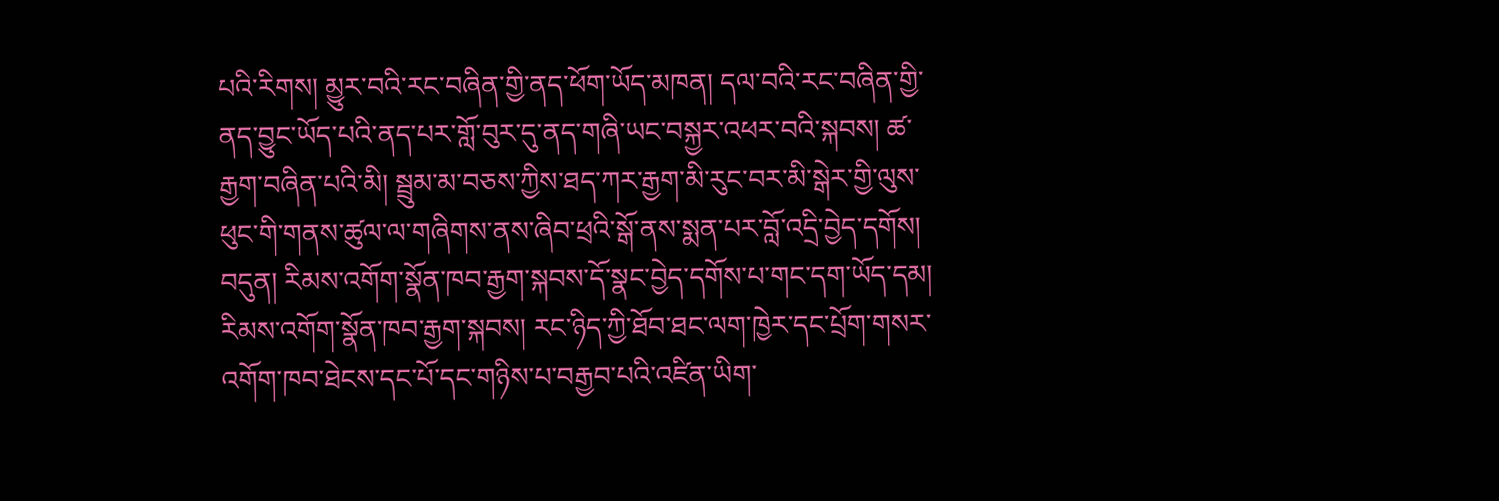པའི་རིགས། མྱུར་བའི་རང་བཞིན་གྱི་ནད་ཕོག་ཡོད་མཁན། དལ་བའི་རང་བཞིན་གྱི་ནད་བྱུང་ཡོད་པའི་ནད་པར་གློ་བུར་དུ་ནད་གཞི་ཡང་བསྐྱར་འཕར་བའི་སྐབས། ཚ་རྒྱག་བཞིན་པའི་མི། སྦྲུམ་མ་བཅས་ཀྱིས་ཐད་ཀར་རྒྱག་མི་རུང་བར་མི་སྒེར་གྱི་ལུས་ཕུང་གི་གནས་ཚུལ་ལ་གཞིགས་ནས་ཞིབ་ཕྲའི་སྒོ་ནས་སྨན་པར་བློ་འདྲི་བྱེད་དགོས།
བདུན། རིམས་འགོག་སྣོན་ཁབ་རྒྱག་སྐབས་དོ་སྣང་བྱེད་དགོས་པ་གང་དག་ཡོད་དམ།
རིམས་འགོག་སྣོན་ཁབ་རྒྱག་སྐབས། རང་ཉིད་ཀྱི་ཐོབ་ཐང་ལག་ཁྱེར་དང་པྲོག་གསར་འགོག་ཁབ་ཐེངས་དང་པོ་དང་གཉིས་པ་བརྒྱབ་པའི་འཛིན་ཡིག་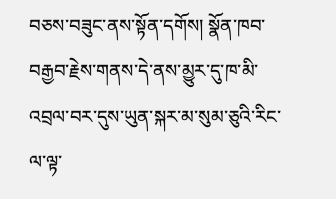བཅས་བཟུང་ནས་སྟོན་དགོས། སྣོན་ཁབ་བརྒྱབ་རྗེས་གནས་དེ་ནས་མྱུར་དུ་ཁ་མི་འབྲལ་བར་དུས་ཡུན་སྐར་མ་སུམ་ཅུའི་རིང་ལ་ལྟ་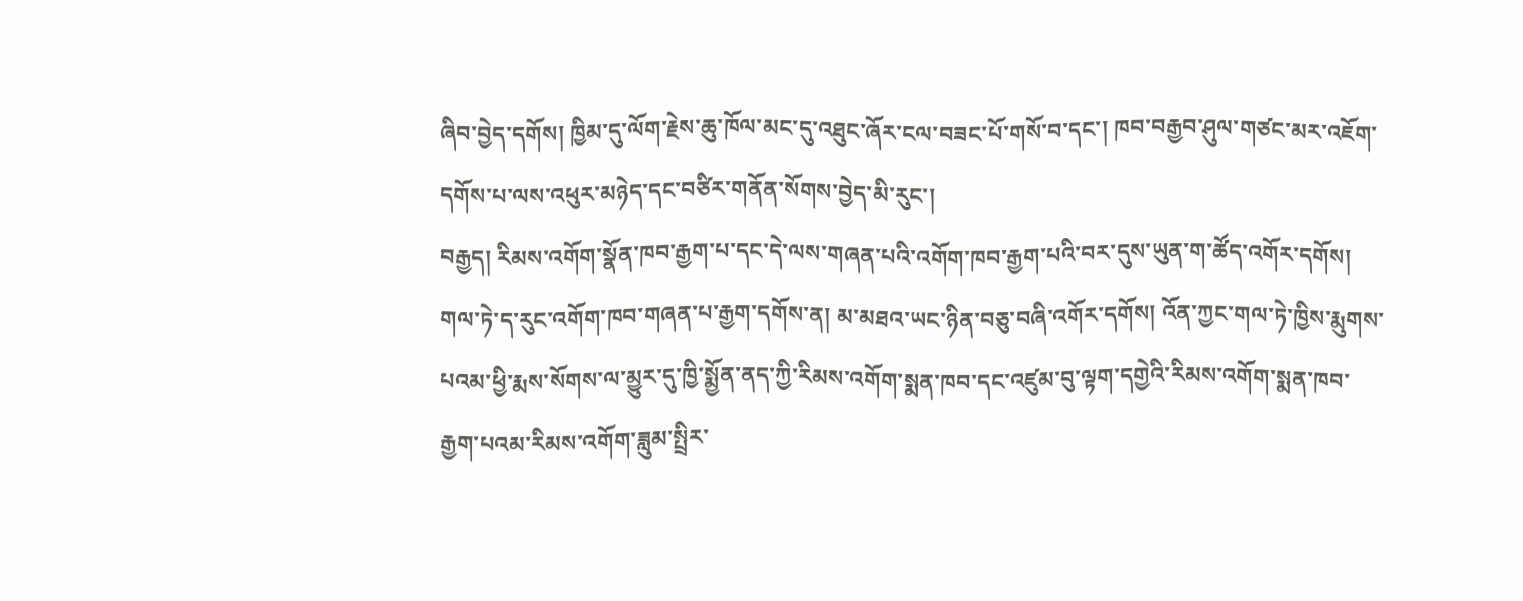ཞིབ་བྱེད་དགོས། ཁྱིམ་དུ་ལོག་རྗེས་ཆུ་ཁོལ་མང་དུ་འཐུང་ཞོར་ངལ་བཟང་པོ་གསོ་བ་དང་། ཁབ་བརྒྱབ་ཤུལ་གཙང་མར་འཇོག་དགོས་པ་ལས་འཕུར་མཉེད་དང་བཙིར་གནོན་སོགས་བྱེད་མི་རུང་།
བརྒྱད། རིམས་འགོག་སྣོན་ཁབ་རྒྱག་པ་དང་དེ་ལས་གཞན་པའི་འགོག་ཁབ་རྒྱག་པའི་བར་དུས་ཡུན་ག་ཚོད་འགོར་དགོས།
གལ་ཏེ་ད་རུང་འགོག་ཁབ་གཞན་པ་རྒྱག་དགོས་ན། མ་མཐའ་ཡང་ཉིན་བཅུ་བཞི་འགོར་དགོས། འོན་ཀྱང་གལ་ཏེ་ཁྱིས་རྨུགས་པའམ་ཕྱི་རྨས་སོགས་ལ་མྱུར་དུ་ཁྱི་སྨྱོན་ནད་ཀྱི་རིམས་འགོག་སྨན་ཁབ་དང་འཛུམ་བུ་ལྟག་དགྱེའི་རིམས་འགོག་སྨན་ཁབ་རྒྱག་པའམ་རིམས་འགོག་ཟླུམ་སྤྲིར་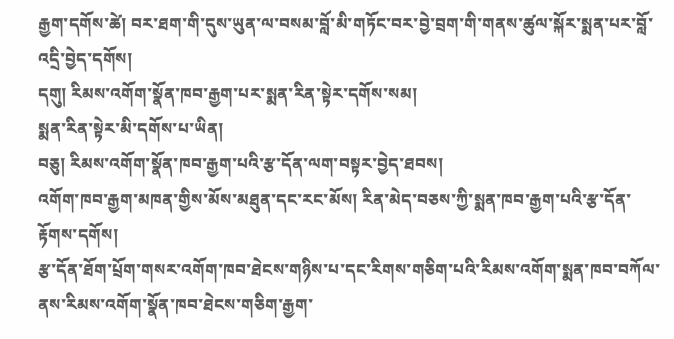རྒྱག་དགོས་ཚེ། བར་ཐག་གི་དུས་ཡུན་ལ་བསམ་བློ་མི་གཏོང་བར་བྱེ་བྲག་གི་གནས་ཚུལ་སྐོར་སྨན་པར་བློ་འདྲི་བྱེད་དགོས།
དགུ། རིམས་འགོག་སྣོན་ཁབ་རྒྱག་པར་སྨན་རིན་སྟེར་དགོས་སམ།
སྨན་རིན་སྟེར་མི་དགོས་པ་ཡིན།
བཅུ། རིམས་འགོག་སྣོན་ཁབ་རྒྱག་པའི་རྩ་དོན་ལག་བསྟར་བྱེད་ཐབས།
འགོག་ཁབ་རྒྱག་མཁན་གྱིས་མོས་མཐུན་དང་རང་མོས། རིན་མེད་བཅས་ཀྱི་སྨན་ཁབ་རྒྱག་པའི་རྩ་དོན་རྟོགས་དགོས།
རྩ་དོན་ཐོག་པྲོག་གསར་འགོག་ཁབ་ཐེངས་གཉིས་པ་དང་རིགས་གཅིག་པའི་རིམས་འགོག་སྨན་ཁབ་བཀོལ་ནས་རིམས་འགོག་སྣོན་ཁབ་ཐེངས་གཅིག་རྒྱག་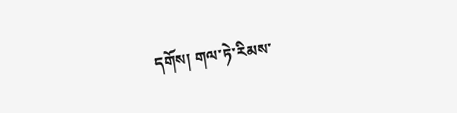དགོས། གལ་ཏེ་རིམས་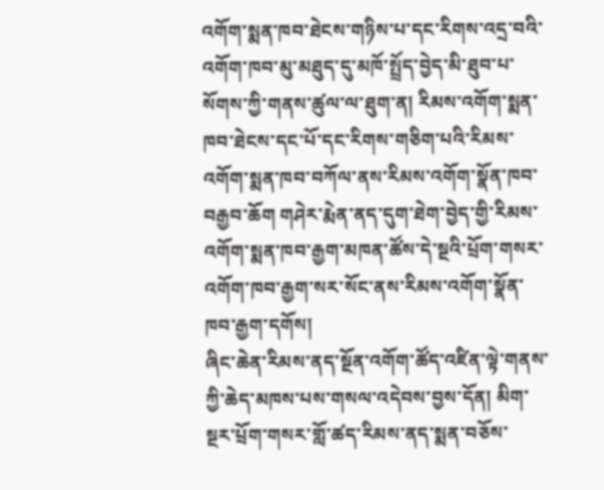འགོག་སྨན་ཁབ་ཐེངས་གཉིས་པ་དང་རིགས་འདྲ་བའི་འགོག་ཁབ་མུ་མཐུད་དུ་མཁོ་སྤྲོད་བྱེད་མི་ཐུབ་པ་སོགས་ཀྱི་གནས་ཚུལ་ལ་ཐུག་ན། རིམས་འགོག་སྨན་ཁབ་ཐེངས་དང་པོ་དང་རིགས་གཅིག་པའི་རིམས་འགོག་སྨན་ཁབ་བཀོལ་ནས་རིམས་འགོག་སྣོན་ཁབ་བརྒྱབ་ཆོག གཤེར་རྨེན་ནད་དུག་ཐེག་བྱེད་གྱི་རིམས་འགོག་སྨན་ཁབ་རྒྱག་མཁན་ཚོས་དེ་སྔའི་པྲོག་གསར་འགོག་ཁབ་རྒྱག་སར་སོང་ནས་རིམས་འགོག་སྣོན་ཁབ་རྒྱག་དགོས།
ཞིང་ཆེན་རིམས་ནད་སྔོན་འགོག་ཚོད་འཛིན་ལྟེ་གནས་ཀྱི་ཆེད་མཁས་པས་གསལ་འདེབས་བྱས་དོན། མིག་སྔར་པྲོག་གསར་གློ་ཚད་རིམས་ནད་སྨན་བཅོས་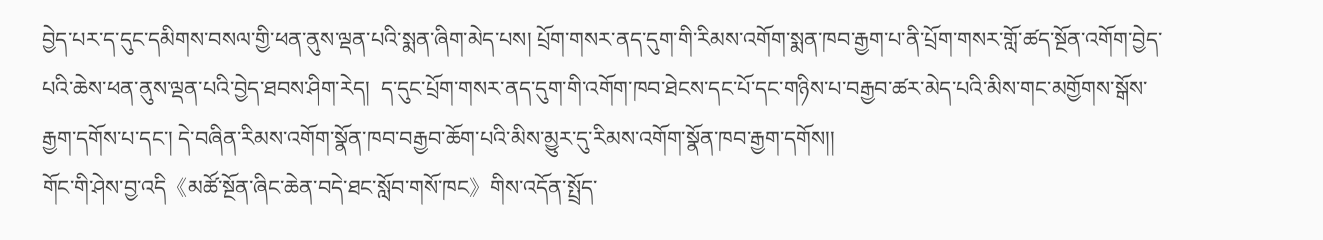བྱེད་པར་ད་དུང་དམིགས་བསལ་གྱི་ཕན་ནུས་ལྡན་པའི་སྨན་ཞིག་མེད་པས། པྲོག་གསར་ནད་དུག་གི་རིམས་འགོག་སྨན་ཁབ་རྒྱག་པ་ནི་པྲོག་གསར་གློ་ཚད་སྔོན་འགོག་བྱེད་པའི་ཆེས་ཕན་ནུས་ལྡན་པའི་བྱེད་ཐབས་ཤིག་རེད།  ད་དུང་པྲོག་གསར་ནད་དུག་གི་འགོག་ཁབ་ཐེངས་དང་པོ་དང་གཉིས་པ་བརྒྱབ་ཚར་མེད་པའི་མིས་གང་མགྱོགས་སྒོས་རྒྱག་དགོས་པ་དང་། དེ་བཞིན་རིམས་འགོག་སྣོན་ཁབ་བརྒྱབ་ཆོག་པའི་མིས་མྱུར་དུ་རིམས་འགོག་སྣོན་ཁབ་རྒྱག་དགོས།།
གོང་གི་ཤེས་བྱ་འདི《མཚོ་སྔོན་ཞིང་ཆེན་བདེ་ཐང་སློབ་གསོ་ཁང》གིས་འདོན་སྤྲོད་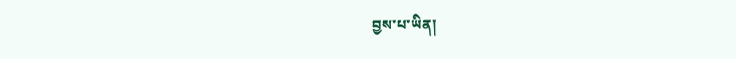བྱས་པ་ཡིན།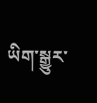ཡིག་སྒྱུར་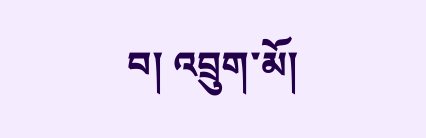བ། འབྲུག་མོ།